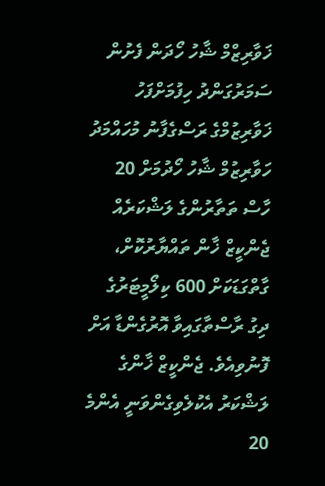ޚަވާރިޒްމް ޝާހު ހޯދަން ފެށުން
ސަމަރުގަންދު ހިފުމަށްފަހު ޚަވާރިޒުމްގެ ރަސްގެފާނު މުހައްމަދު ހަވާރިޒުމް ޝާހު ހޯދުމަށް 20 ހާސް ތަތާރުންގެ ލަޝްކަރެއް ޖެންކީޒް ޚާން ތައްޔާރުކޮށް، ގާތްގަޑަކަށް 600 ކިލޯމީޓަރުގެ ދިގު ރާސްތާގައިވާ އޮރުގެންޑާ އަށް ފޮނުވިއެވެ. ޖެންކީޒް ޚާންގެ ލަޝްކަރު އެކުލެވިގެންވަނީ އެންމެ 20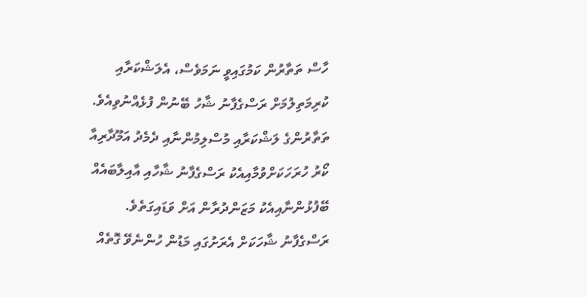ހާސް ތަތާރުން ކަމުގައިވީ ނަމަވެސް، އެލަޝްކަރާއި ކުރިމަތިލުމަށް ރަސްގެފާނު ޝާހު ބޭނުން ފުޅެއްނުވިއެވެ. ތަތާރުންގެ ލަޝްކަރާއި މުސްލިމުންނާއި ދެމެދު އަމޫދާރިއާ ކޯރު ހުރަހަކަށްވުމާއިއެކު ރަސްގެފާނު ޝާހާއި އާއިލާބައެއް ބޭފުޅުންނާއިއެކު މަޒަންދުރާން އަށް ވަޑައިގަތެވެ. ރަސްގެފާނު ޝާހަކަށް އެރަށުގައި މަޑުން ހުންނެވޭ ގޮތެއް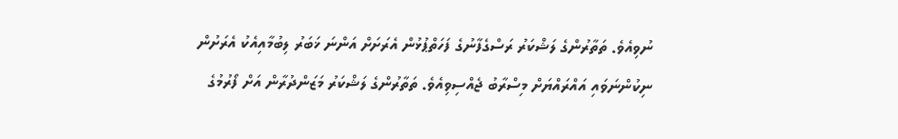ނުވިއެވެ. ތަތާރުންގެ ލަޝްކަރު ރަސްގެފާނުގެ ފަހަތްޕުޅުން އެރަށަށް އަންނަ ޚަބަރު ލިބުމާއިއެކު އެރަށުން ނިކުންނަވައި އައްރައްޔަށް މިސްރާބު ޖެއްސިވިއެވެ. ތަތާރުންގެ ލަޝްކަރު މަޒަންދުރާން އަށް ފޯރުމުގެ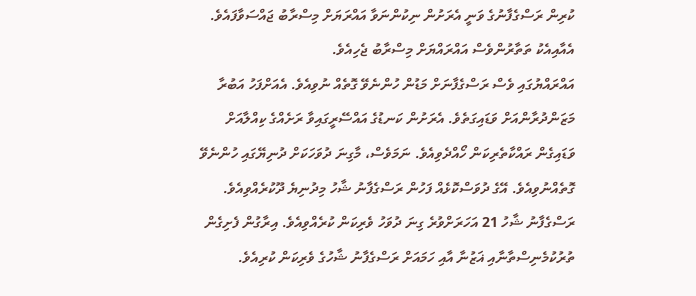ކުރިން ރަސްގެފާނުގެ ވަނީ އެރަށުން ނިކުންނަވާ އައްރަޔަށް މިސްރާބު ޖައްސަވާފައެވެ. އެއާއިއެކު ތަތާރުންވެސް އައްރައްޔަށް މިސްރާބު ޖެހިއެވެ.
އައްރައްޔުގައި ވެސް ރަސްގެފާނަށް މަޑުން ހުންނެވޭ ގޮތެއް ނުވިއެވެ. އެއަށްފަހު އަބުރާ މަޒަންދުރާންއަށް ވަޑައިގަތެވެ. އެރަށުން ކަނޑުގެ އައްސޭރީގައިވާ ރަށެއްގެ ކިއްލާއަށް ވަޑައިގެން ރައްކާތެރިކަން ހޯއްދެވިއެވެ. ނަމަވެސް، މާގިނަ ދުވަހަކަށް ދުނިޔޭގައި ހުންނެވޭ ގޮތެއްނުވިއެވެ. އޭގެ ދުވަސްކޮޅެއް ފަހުން ރަސްގެފާނު ޝާހު މިދުނިޔެ ދޫކުރެއްވިއެވެ.
ރަސްގެފާނު ޝާހު 21 އަހަރަށްވުރެ ގިނަ ދުވަހު ވެރިކަން ކުރެއްވިއެވެ. އިރާގުން ފެށިގެން ތުރުކުމެނިސްތާނާއި ޣަޒުނާ އާއި ހަމައަށް ރަސްގެފާނު ޝާހުގެ ވެރިކަން ކުރިއެވެ.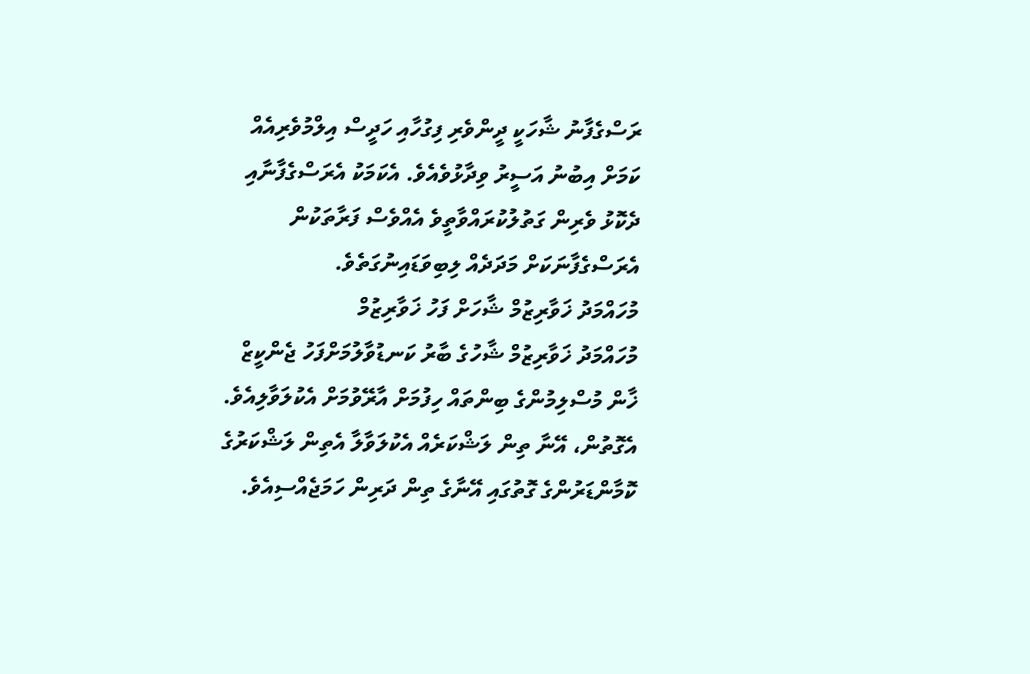ރަސްގެފާނު ޝާހަކީ ދީންވެރި ފިގުހާއި ހަދީސް އިލްމުވެރިއެއް ކަމަށް އިބުނު އަސީރު ވިދާޅުވެއެވެ. އެކަމަކު އެރަސްގެފާނާއި ދެކޮޅު ވެރިން ގަތުލުކުރައްވާތީވެ އެއްވެސް ފަރާތަކުން އެރަސްގެފާނަކަށް މަދަދެއް ލިބިވަޑައިނުގަތެވެ.
މުހައްމަދު ޚަވާރިޒުމް ޝާހަށް ފަހު ޚަވާރިޒުމް
މުހައްމަދު ޚަވާރިޒުމް ޝާހުގެ ބާރު ކަނޑުވާލުމަށްފަހު ޖެންކީޒް ޚާން މުސްލިމުންގެ ބިންތައް ހިފުމަށް އާރޭވުމަށް އެކުލަވާލިއެވެ. އެގޮތުން، އޭނާ ތިން ލަޝްކަރެއް އެކުލަވާލާ އެތިން ލަޝްކަރުގެ ކޮމާންޑަރުންގެ ގޮތުގައި އޭނާގެ ތިން ދަރިން ހަމަޖެއްސިއެވެ.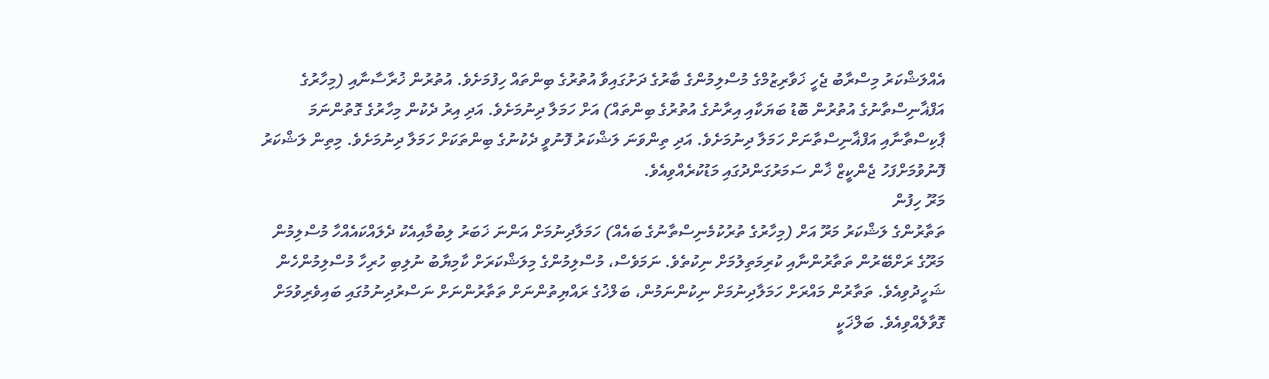އެއްލަޝްކަރު މިސްރާބު ޖެހީ ޚަވާރިޒުމްގެ މުސްލިމުންގެ ބާރުގެ ދަށުގައިވާ އުތުރުގެ ބިންތައް ހިފުމަށެވެ. އުތުރުން ޚުރާސާނާއި (މިހާރުގެ އަފްޣާނިސްތާނުގެ އުތުރުން ބޮޑު ބަޔަކާއި އިރާނުގެ އުތުރުގެ ބިންތައް) އަށް ހަމަލާ ދިނުމަށެވެ. އަދި އިރު ދެކުން މިހާރުގެ ގޮތުންނަމަ ޕާކިސްތާނާއި އަފްޣާނިސްތާނަށް ހަމަލާ ދިނުމަށެވެ. އަދި ތިންވަނަ ލަޝްކަރު ފޮނުވީ ދެކުނުގެ ބިންތަކަށް ހަމަލާ ދިނުމަށެވެ. މިތިން ލަޝްކަރު ފޮނުވުމަށްފަހު ޖެންކީޒް ޚާން ސަމަރުގަންދުގައި މަޑުކުރެއްވިއެވެ.
މަރޫ ހިފުން
ތަތާރުންގެ ލަޝްކަރު މަރޫ އަށް (މިހާރުގެ ތުރުކުމެނިސްތާނުގެ ބައެއް) ހަމަލާދިނުމަށް އަންނަ ޚަބަރު ލިބުމާއިއެކު ދެލައްކައެއްހާ މުސްލިމުން މަރޫގެ ރަށްބޭރުން ތަތާރުންނާއި ކުރިމަތިލުމަށް ނިކުތެވެ. ނަމަވެސް، މުސްލިމުންގެ މިލަޝްކަރަށް ކާމިޔާބު ނުލިބި ހުރިހާ މުސްލިމުންހެން ޝަހީދުވިއެވެ. ތަތާރުން މައްރަށް ހަމަލާދިނުމަށް ނިކުންނަމުން، ބަލްޚުގެ ރައްޔިތުންނަށް ތަތާރުންނަށް ނަސްރުދިނުމުގައި ބައިވެރިވުމަށް ގޮވާލެއްވިއެވެ. ބަލްޚަކީ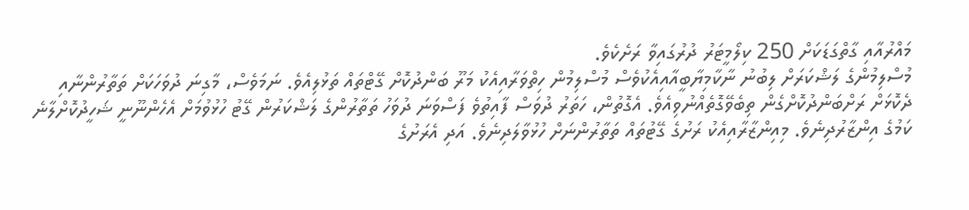މައްރުއާއި ގާތްގަޑަކަށް 250 ކިލޯމީޓަރު ދުރުގައިވާ ރަށެކެވެ.
މުސްލިމުންގެ ލަޝްކަރަށް ލިބުނު ނާކާމިޔާބީއާއިއެކުވެސް މުސްލިމުން ހިތްވަރާއިއެކު މަރޫ ބަންދުކޮށް ގޭޓްތައް ތަޅުލިއެވެ. ނަމަވެސް، މާގިނަ ދުވަހަކަށް ތަތާރުންނާއި ދެކޮޅަށް ރަށްބަންދުކޮށްގެން ތިބެވޭގޮތެއްނުވިއެވެ. އެގޮތުން، ހަތަރު ދުވަސް ފާއިތުވެ ފަސްވަނަ ދުވަހު ތަތާރުންގެ ލަޝްކަރުން ގޭޓު ހުޅުވުމަށް އެހެންނޫނީ ޝަހީދުކޮށްލާނެ ކަމުގެ އިންޒާރުދިނެވެ. މިއިންޒާރާއިއެކު ރަށުގެ ގޭޓުތައް ތަތާރުންނަށް ހުޅުވާލަދިނެވެ. އަދި އެރަށުގެ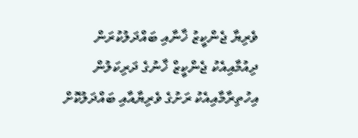ވެރިޔާ ޖެންކީޒު ޚާނާއި ބައްދަލުކުރަން ދިއުމާއިއެކު ޖެންކީޒް ޚާނުގެ ދަރިކަލުން އިހުތިރާމާއިއެކު ރަށުގެ ވެރިޔާއާއި ބައްދަލުކޮށް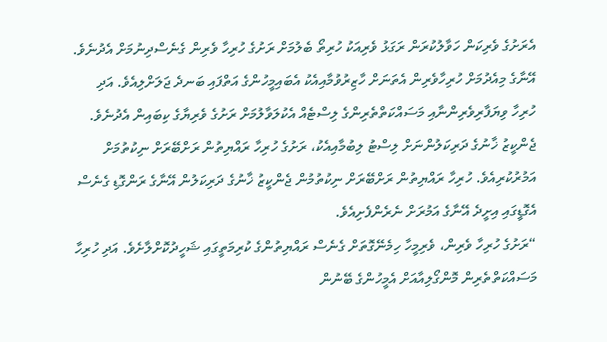އެރަށުގެ ވެރިކަން ހަވާލުކުރަން ރަގަޅު ވެރިއަކު ހުރިތޯ ބެލުމަށް ރަށުގެ ހުރިހާ ވެރިން ގެނެސްދިނުމަށް އެދުނެވެ. އޭނާގެ މިއެދުމަށް ހުރިހާވެރިން އެތަނަށް ހާޒިރުވުމާއިއެކު އެބައިމީހުންގެ އަތްފައި ބަނދެ ޖަލަށްލިއެވެ. އަދި ހުރިހާ ވިޔަފާރިވެރިންނާއި މަސައްކަތްތެރިންގެ ލިސްޓެއް އެކުލަވާލުމަށް ރަށުގެ ވެރިޔާގެ ކިބައިން އެދުނެވެ.
ޖެންކީޒު ޚާނުގެ ދަރިކަލުންނަށް ލިސްޓު ލިބުމާއިއެކު، ރަށުގެ ހުރިހާ ރައްޔިތުން ރަށްބޭރަށް ނިކުތުމަށް އަމުރުކުރިއެވެ. ހުރިހާ ރައްޔިތުން ރަށްބޭރަށް ނިކުތުމުން ޖެންކީޒު ޚާނުގެ ދަރިކަލުން އޭނާގެ ރަންގޮޑި ގެނެސް އެގޮޑީގައި އިށީދެ އޭނާގެ އަމުރަށް ނެރެންފެށިއެވެ.
“ރަށުގެ ހުރިހާ ވެރިން، ވެރިމީހާ ހިމެނޭގޮތަށް ގެނެސް ރައްޔިތުންގެ ކުރިމަތީގައި ޝަހީދުކޮށްލާށެވެ. އަދި ހުރިހާ މަސައްކަތްތެރިން މޮންގޯލިއާއަށް އެމީހުންގެ ބޭނުން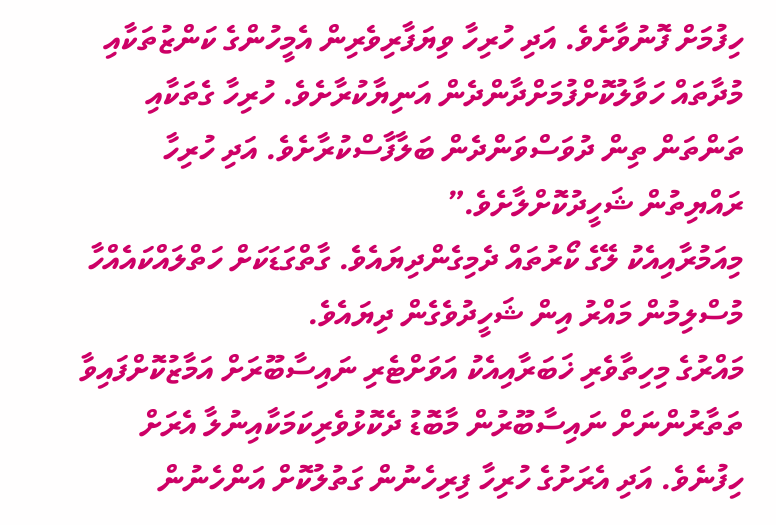ހިފުމަށް ފޮނުވާށެވެ. އަދި ހުރިހާ ވިޔަފާރިވެރިން އެމީހުންގެ ކަންޒުތަކާއި މުދާތައް ހަވާލުކޮށްފުމަށްދާންދެން އަނިޔާކުރާށެވެ. ހުރިހާ ގެތަކާއި ތަންތަން ތިން ދުވަސްވަންދެން ބަލާފާސްކުރާށެވެ. އަދި ހުރިހާ ރައްޔިތުން ޝަހީދުކޮށްލާށެވެ.”
މިއަމުރާއިއެކު ލޭގެ ކޯރުތައް ދެމިގެންދިޔައެވެ. ގާތްގަޑަކަށް ހަތްލައްކައެއްހާ މުސްލިމުން މައްރު އިން ޝަހީދުވެގެން ދިޔައެވެ.
މައްރުގެ މިހިތާވެރި ޚަބަރާއިއެކު އަވަށްޓެރި ނައިސާބޫރަށް އަމާޒުކޮށްފައިވާ ތަތާރުންނަށް ނައިސާބޫރުން މާބޮޑު ދެކޮޅުވެރިކަމަކާއިނުލާ އެރަށް ހިފުނެވެ. އަދި އެރަށުގެ ހުރިހާ ފިރިހެނުން ގަތުލުކޮށް އަންހެނުން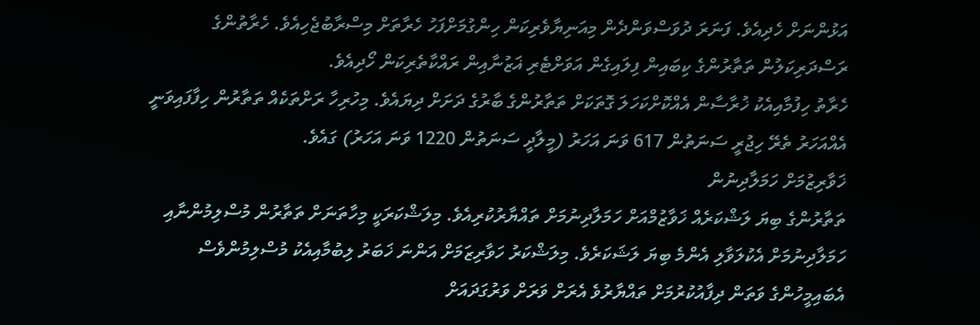އަޅުންނަށް ހެދިއެވެ. ފަނަރަ ދުވަސްވަންދެން މިއަނިޔާވެރިކަން ހިންގުމަށްފަހު ހެރާތަށް މިސްރާބުޖެހިއެވެ. ހެރާތުންގެ ރަސްދަރިކަލުން ތަތާރުންގެ ކިބައިން ފިލައިގެން އަވަށްޓެރި ޣަޒުނާއިން ރައްކާތެރިކަން ހޯދިއެވެ.
ހެރާތު ހިފުމާއިއެކު ޚުރާސާން އެއްކޮށްކަހަލަ ގޮތަކަށް ތަތާރުންގެ ބާރުގެ ދަށަށް ދިޔައެވެ. މިހުރިހާ ރަށްތަކެއް ތަތާރުން ހިފާފައިވަނީ އެއްއަހަރު ތެރޭ ހިޖުރީ ސަނަތުން 617 ވަނަ އަހަރު (މީލާދީ ސަނަތުން 1220 ވަނަ އަހަރު) ގައެވެ.
ޚަވާރިޒުމަށް ހަމަލާދިނުން
ތަތާރުންގެ ބިޔަ ލަޝްކަރެއް ޚަވާޒުމްއަށް ހަމަލާދިނުމަށް ތައްޔާރުކުރިއެވެ. މިލަޝްކަރަކީ މިހާތަނަށް ތަތާރުން މުސްލިމުންނާއި ހަމަލާދިނުމަށް އެކުލަވާލި އެންމެ ބިޔަ ލަޝަކަރެވެ. މިލަޝްކަރު ހަވާރިޒަމަށް އަންނަ ޚަބަރު ލިބުމާއިއެކު މުސްލިމުންވެސް އެބައިމީހުންގެ ވަތަން ދިފާއުކުރުމަށް ތައްޔާރުވެ އެރަށް ވަރަށް ވަރުގަދައަށް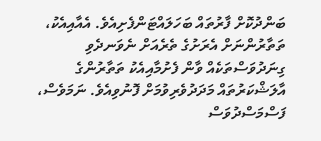ބަންދުކޮށް ފާރުތައް ބަހަލައްޓަންފެށިއެވެ. އެއާއިއެކު، ތަތާރުންނަށް އެރަށުގެ ތެރެއަށް ނެވަނދެވި ގިނަދުވަސްތަކެއް ވާން ފެށުމާއިއެކު ތަތާރުންގެ އާލަޝްކަރުތައް މަދަދުވެރިވުމަށް ފޮނުވިއެވެ. ނަމަވެސް، ފަސްމަސްދުވަސް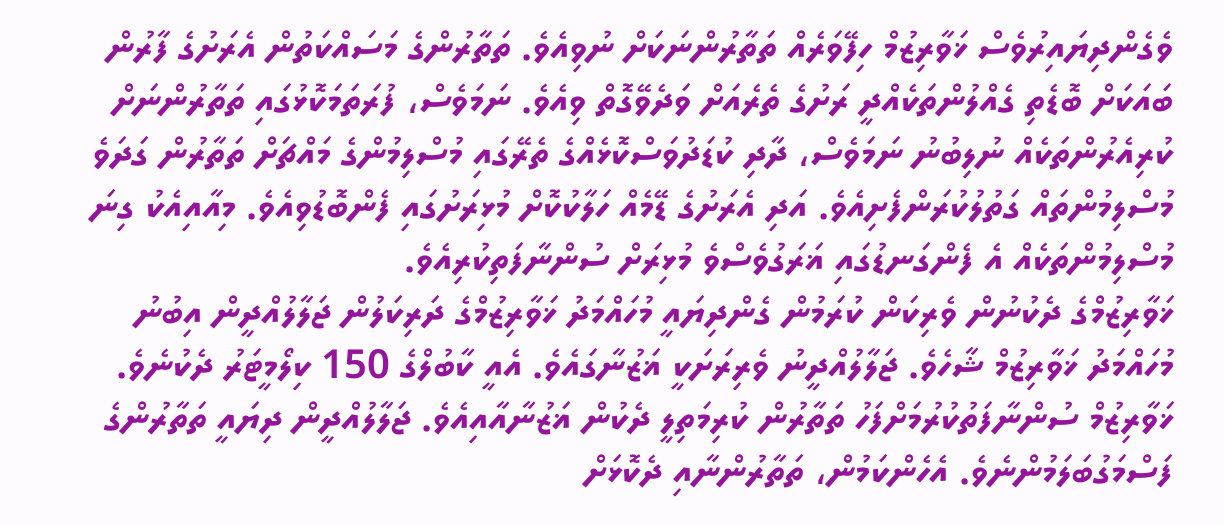ވެގެންދިޔައިރުވެސް ޚަވާރިޒުމް ހިފޭވަރެއް ތަތާރުންނަކަށް ނުވިއެވެ. ތަތާރުންގެ މަސައްކަތުން އެރަށުގެ ފާރުން ބައަކަށް ބޮޑެތި ގެއްލުންތަކެއްދީ ރަށުގެ ތެރެއަށް ވަދެވޭގޮތް ވިއެވެ. ނަމަވެސް، ފުރަތަމަކޮޅުގައި ތަތާރުންނަށް ކުރިއެރުންތަކެއް ނުލިބުނު ނަމަވެސް، ދާދި ކުޑަދުވަސްކޮޅެއްގެ ތެރޭގައި މުސްލިމުންގެ މައްޗަށް ތަތާރުން ގަދަވެ މުސްލިމުންތައް ގަތުލުކުރަންފެށިއެވެ. އަދި އެރަށުގެ ޑޭމެއް ހަލާކުކޮށް މުޅިރަށުގައި ފެންބޮޑުވިއެވެ. މިއާއިއެކު ގިނަ މުސްލިމުންތަކެއް އެ ފެންގަނޑުގައި ޣަރަގުވެސްވެ މުޅިރަށް ސުންނާފަތިކުރިއެވެ.
ޚަވާރިޒުމްގެ ދެކުނުން ވެރިކަން ކުރަމުން ގެންދިޔައީ މުހައްމަދު ޚަވާރިޒުމްގެ ދަރިކަލުން ޖަލާލުއްދީން އިބުނު މުހައްމަދު ޚަވާރިޒުމް ޝާހެވެ. ޖަލާލުއްދީނު ވެރިރަށަކީ ޣަޒުނާގައެވެ. އެއީ ކާބުލްގެ 150 ކިލޯމީޓަރު ދެކުނެވެ. ޚަވާރިޒުމް ސުންނާފަތުކުރުމަށްފަހު ތަތާރުން ކުރިމަތިލީ ދެކުން ޣަޒުނާއާއިއެވެ. ޖަލާލުއްދީން ދިޔައީ ތަތާރުންގެ ފަސްމަގުބަލަމުންނެވެ. އެހެންކަމުން، ތަތާރުންނާއި ދެކޮޅަށް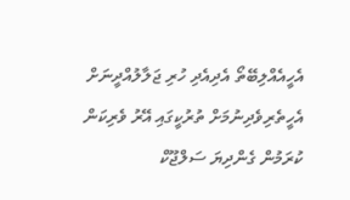އެހީއެއްލިބޭތޯ އެދިއެދި ހުރި ޖަލާލުއްދީނަށް އެހީތެރިވެދިނުމަށް ތުރުކީގައި އޭރު ވެރިކަން ކުރަމުން ގެންދިޔަ ސަލްޖޫކް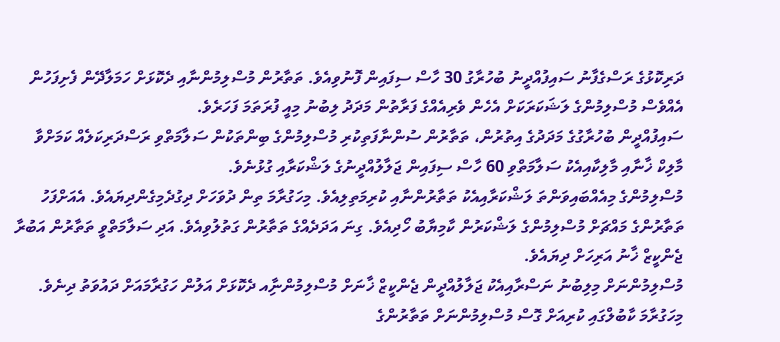ދަރިކޮޅުގެ ރަސްގެފާނު ސައިފުއްދީނު ބުހުރާގު 30 ހާސް ސިފައިން ފޮނުވިއެވެ. ތަތާރުން މުސްލިމުންނާއި ދެކޮޅަށް ހަމަލާދޭން ފެށިފަހުން އެއްވެސް މުސްލިމުންގެ ލަޝަކަރަކަށް އެހެން ވެރިއެއްގެ ފަރާތުން މަދަދު ލިބުނު މިއީ ފުރަތަމަ ފަހަރެވެ.
ސައިފުއްދީން ބުހުރާގުގެ މަދަދުގެ އިތުރުން، ތަތާރުން ސުންނާފަތިކުރި މުސްލިމުންގެ ބިންތަކުން ސަލާމަތްވި ރަސްދަރިކަލެއް ކަމަށްވާ މާލިކް ޚާނާއި މާލިކާއިއެކު ސަލާމަތްވި 60 ހާސް ސިފައިން ޖަލާލުއްދީނުގެ ލަޝްކަރާއި ގުޅުނެވެ.
މުސްލިމުންގެ މިއެއްބައިވަންތަ ލަޝްކަރާއިއެކު ތަތާރުންނާއި ކުރިމަތިލިއެވެ. މިހަގުރާމަ ތިން ދުވަހަށް ދިގުދެމިގެންދިޔައެވެ. އެއަށްފަހު ތަތާރުންގެ މައްޗަށް މުސްލިމުންގެ ލަޝްކަރުން ކާމިޔާބު ހޯދިއެވެ. ގިނަ އަދަދެއްގެ ތަތާރުން ގަތުލުވިއެވެ. އަދި ސަލާމަތްވީ ތަތާރުން އަބުރާ ޖެންކީޒް ޚާނު އަރިހަށް ދިޔައެވެ.
މުސްލިމުންނަށް މިލިބުނު ނަސްރާއިއެކު ޖަލާލުއްދީން ޖެންކީޒް ޚާނަށް މުސްލިމުންނާިއ ދެކޮޅަށް އަލުން ހަގުރާމައަށް ދައުވަތު ދިނެވެ. މިހަގުރާމަ ކާބުލްގައި ކުރިއަށް ގޮސް މުސްލިމުންނަށް ތަތާރުންގެ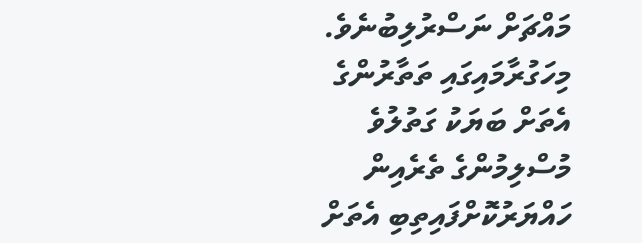މައްޗަށް ނަސްރުލިބުނެވެ. މިހަގުރާމައިގައި ތަތާރުންގެ އެތަށް ބަޔަކު ގަތުލުވެ މުސްލިމުންގެ ތެރެއިން ހައްޔަރުކޮށްފައިތިބި އެތަށް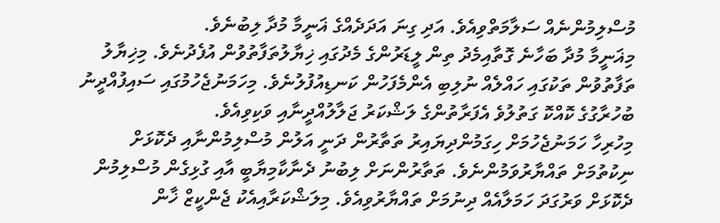މުސްލިމުންނެއް ސަލާމަތްވިއެވެ. އަދި ގިނަ އަދަދެއްގެ ޣަނީމާ މުދާ ލިބުނެވެ.
މިޣަނީމާ މުދާ ބަހާނެ ގޮތާއިމެދު ތިން ލީޑަރުންގެ މެދުގައި ޚިޔާލުތަފާތުވުން އުފެދުނެވެ. މިޚިޔާލު ތަފާތުވުން ތަކުގައި ހައްލެއް ނުލިބި އެންމެފަހުން ކަނޑިއުފުލުނެވެ. މިހަމަނުޖެހުމުގައި ސައިފުއްދީނު ބުހުރާގުގެ ކޮއްކޮ ގަތުލުވެ އެފަރާތުންގެ ލަޝްކަރު ޖަލާލުއްދީނާއި ވަކިވިއެވެ.
މިހުރިހާ ހަމަނުޖެހުމަށް ހިގަމުންދިޔައިރު ތަތާރުން ދަނީ އަލުން މުސްލިމުންނާއި ދެކޮޅަށް ނިކުތުމަށް ތައްޔާރުވަމުންނެވެ. ތަތާރުންނަށް ލިބުނު ދެނާކާމިޔާބީ އާއި ގުޅިގެން މުސްލިމުން ދެކޮޅަށް ވަރުގަދަ ހަމަލާއެއް ދިނުމަށް ތައްޔާރުވިއެވެ. މިލަޝްކަރާއިއެކު ޖެންކީޒް ޚާން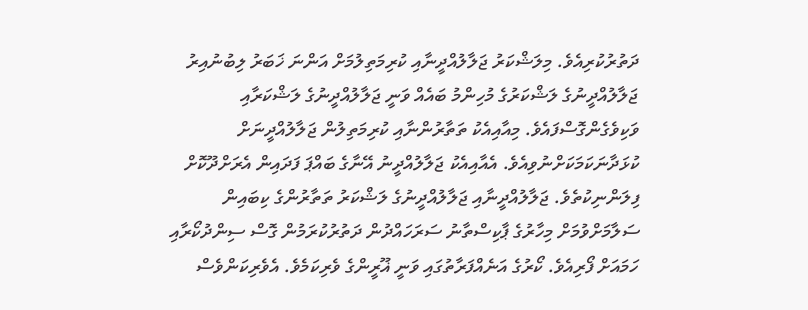ދަތުރުކުރިއެވެ. މިލަޝްކަރު ޖަލާލުއްދީނާއި ކުރިމަތިލުމަށް އަންނަ ޚަބަރު ލިބުނުއިރު ޖަލާލުއްދީނުގެ ލަޝްކަރުގެ މުހިންމު ބައެއް ވަނީ ޖަލާލުއްދީނުގެ ލަޝްކަރާއި ވަކިވެގެންގޮސްފައެވެ. މިއާއިއެކު ތަތާރުންނާއި ކުރިމަތިލުން ޖަލާލުއްދީނަށް ކުޅަދާނަކަމަކަށްނުވިއެވެ. އެއާއިއެކު ޖަލާލުއްދީނު އޭނާގެ ބައްޕަ ފަދައިން އެރަށްދޫކޮށް ފިލަންނިކުތެވެ. ޖަލާލުއްދީނާއި ޖަލާލުއްދީނުގެ ލަޝްކަރު ތަތާރުންގެ ކިބައިން ސަލާމަށްވުމަށް މިހާރުގެ ޕާކިސްތާނު ސަރަހައްދުން ދަތުރުކުރަމުން ގޮސް ސިންދުކޯރާއި ހަމައަށް ފޯރިއެވެ. ކޯރުގެ އަނެއްފަރާތުގައި ވަނީ ޣޫރީންގެ ވެރިކަމެވެ. އެވެރިކަންވެސް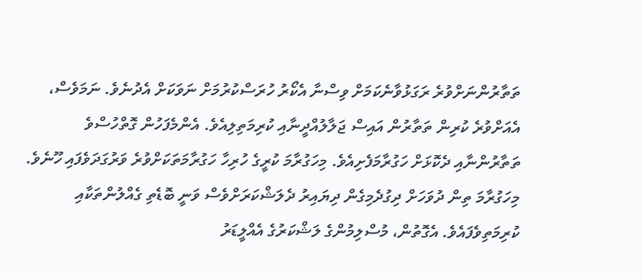ތަތާރުންނަށްވުރެ ރަގަޅުވާނެކަމަށް ވިސްނާ އެކޯރު ހުރަސްކުރުމަށް ނަވަކަށް އެދުނެވެ. ނަމަވެސް، އެއަށްވުރެ ކުރިން ތަތާރުން އައިސް ޖަލާލުއްދީނާއި ކުރިމަތިލިއެވެ. އެންމެފަހުން ގޮތްހުސްވެ ތަތާރުންނާއި ދެކޮޅަށް ހަގުރާމަފެށިއެވެ. މިހަގުރާމަ ކުރީގެ ހުރިހާ ހަގުރާމަތަކަށްވުރެ ވަރުގަދަވެފައި ހޫނެވެ. މިހަގުރާމަ ތިން ދުވަހަށް ދިގުދެމިގެން ދިޔައިރު ދެލަޝްކަރަށްވެސް ވަނީ ބޮޑެތި ގެއްލުންތަކާއި ކުރިމަތިވެފައެވެ. އެގޮތުން، މުސްލިމުންގެ ލަޝްކަރުގެ އެއްލީޑަރު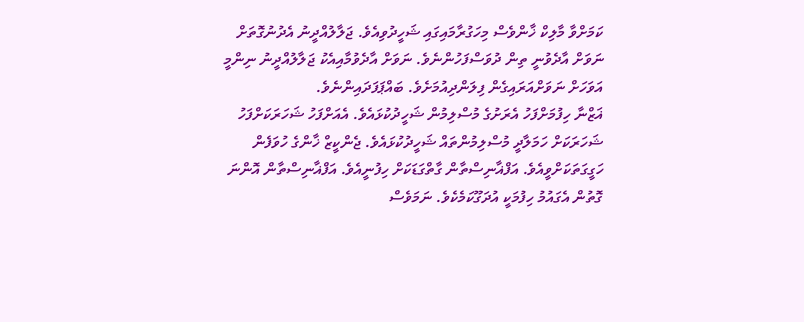ކަމަށްވާ މާލިކް ޚާންވެސް މިހަގުރާމައިގައި ޝަހީދުވިއެވެ. ޖަލާލުއްދީނު އެދުނުގޮތަށް ނަވަށް އާދެވުނީ ތިން ދުވަސްފަހުންނެވެ. ނަވަށް އާދެވުމާއިއެކު ޖަލާލުއްދީނު ނިންމީ އަވަހަށް ނަވަށްއަރައިގެން ފިލަންދިއުމަށެވެ. ބައްޕަފަދައިންނެވެ.
ޣަޒްނާ ހިފުމަށްފަހު އެރަށުގެ މުސްލިމުން ޝަހީދުކުޅައެވެ. އެއަށްފަހު ޝަހަރަކަށްފަހު ޝަހަރަކަށް ހަމަލާދީ މުސްލިމުންތައް ޝަހީދުކުޅައެވެ. ޖެންކީޒް ޚާންގެ ހުވަފެން ހަގީގަތަކަށްވީއެވެ. އަފްޣާނިސްތާން ގާތްގަޑަކަށް ހިފުނީއެވެ. އަފްޣާނިސްތާން އޮންނަ ގޮތުން އެގައުމު ހިފުމަކީ އުދަގޫކަމެކެވެ. ނަމަވެސް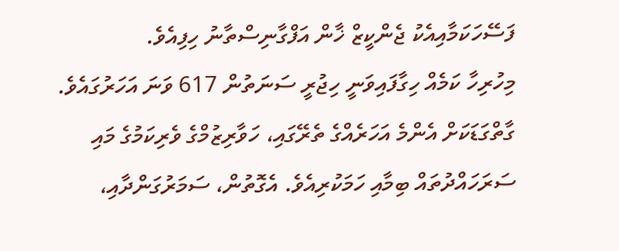ފަސޭހަކަމާއިއެކު ޖެންކީޒް ޚާން އަފްގާނިސްތާނު ހިފިއެވެ.
މިހުރިހާ ކަމެއް ހިގާފައިވަނީ ހިޖުރީ ސަނަތުން 617 ވަނަ އަހަރުގައެވެ. ގާތްގަޑަކަށް އެންމެ އަހަރެއްގެ ތެރޭގައި، ހަވާރިޒުމްގެ ވެރިކަމުގެ މައި ސަރަހައްދުތައް ބިމާއި ހަމަކުރިއެވެ. އެގޮތުން، ސަމަރުގަންދާއި،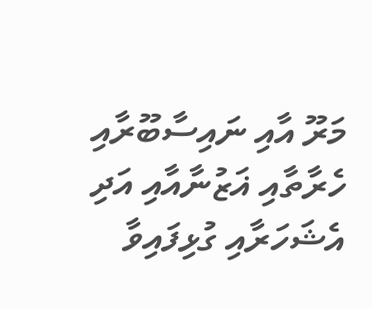މަރޫ އާއި ނައިސާބޫރާއި ހެރާތާއި ޣަޒުނާއާއި އަދި އެޝަހަރާއި ގުޅިފައިވާ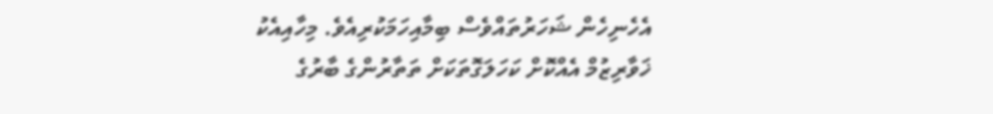އެހެނިހެން ޝަހަރުތައްވެސް ބިމާއިހަމަކުރިއެވެ. މިހާއިއެކު ޚަވާރިޒުމް އެއްކޮށް ކަހަލަގޮތަކަށް ތަތާރުންގެ ބާރުގެ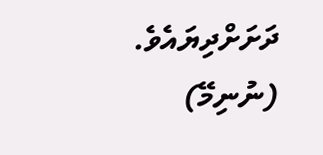ދަށަށްދިޔައެވެ.
(ނުނިމޭ)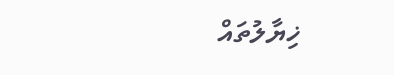ޚިޔާލުތައް